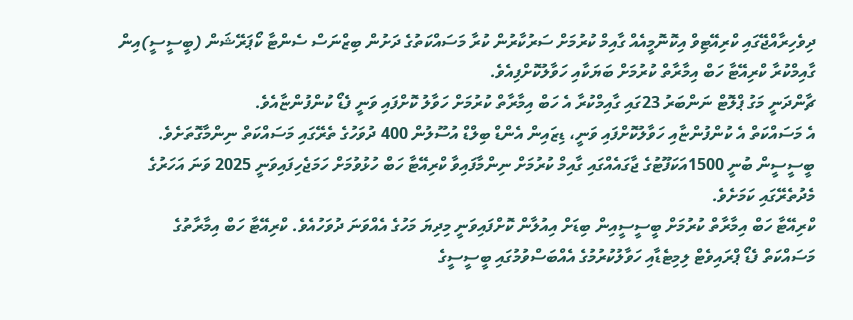ދިވެހިރާއްޖޭގައި ކްރިއޭޓިވް އިކޮނޮމީއެއް ގާއިމް ކުރުމަށް ސަރުކާރުން ކުރާ މަސައްކަތުގެ ދަށުން ބިޒްނަސް ސެންޓާ ކޯޕަރޭޝަން (ބީސީސީ)އިން ގާއިމްކުރާ ކްރިއޭޓާ ހަބް އިމާރާތް ކުރުމަށް ބަޔަކާއި ހަވާލުކޮށްފިއެވެ.
ޗާންދަނީ މަގު ޕްލޮޓް ނަންބަރު 23ގައި ގާއިމްކުރާ އެ ހަބް އިމާރާތް ކުރުމަށް ހަވާލު ކޮށްފައި ވަނީ ފެޑޯ ކުންފުންޏާއެވެ.
އެ މަސައްކަތް އެ ކުންފުންޏާއި ހަވާލުކޮށްފައި ވަނީ، ޑިޒައިން އެންޑް ބިލްޑް އުސޫލުން 400 ދުވަހުގެ ތެރޭގައި މަސައްކަތް ނިންމާގޮތަށެވެ.
ބީސީސީން ބުނީ 1500އަކަފޫޓުގެ ޖާގައެއްގައި ގާއިމް ކުރުމަށް ނިންމާފައިވާ ކްރިއޭޓާ ހަބް ހުޅުވުމަށް ހަމަޖެހިފައިވަނީ 2025 ވަނަ އަހަރުގެ މެދުތެރޭގައި ކަމަށެވެ.
ކްރިއޭޓާ ހަބް އިމާރާތް ކުރުމަށް ބީސީސީއިން ބިޑަށް އިއުލާން ކޮށްފައިވަނީ މިދިޔަ މަހުގެ އެއްވަނަ ދުވަހުއެވެ. ކްރިއޭޓާ ހަބް އިމާރާތުގެ މަސައްކަތް ފެޑޯ ޕްރައިވެޓް ލިމިޓެޑާއި ހަވާލުކުރުމުގެ އެއްބަސްވުމުގައި ބީސީސީގެ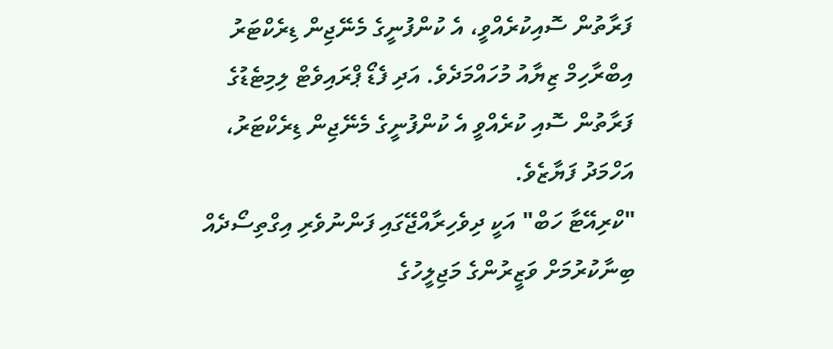ފަރާތުން ސޮއިކުރެއްވީ، އެ ކުންފުނީގެ މެނޭޖިން ޑިރެކްޓަރު އިބްރާހިމް ޒިޔާއު މުހައްމަދެވެ. އަދި ފެޑޯ ޕްރައިވެޓް ލިމިޓެޑުގެ ފަރާތުން ސޮއި ކުރެއްވީ އެ ކުންފުނީގެ މެނޭޖިން ޑިރެކްޓަރު، އަހްމަދު ފަޔާޒެވެ.
"ކްރިއޭޓާ ހަބް" އަކީ ދިވެހިރާއްޖޭގައި ފަންނުވެރި އިގްތިސޯދެއް ބިނާކުރުމަށް ވަޒީރުންގެ މަޖިލީހުގެ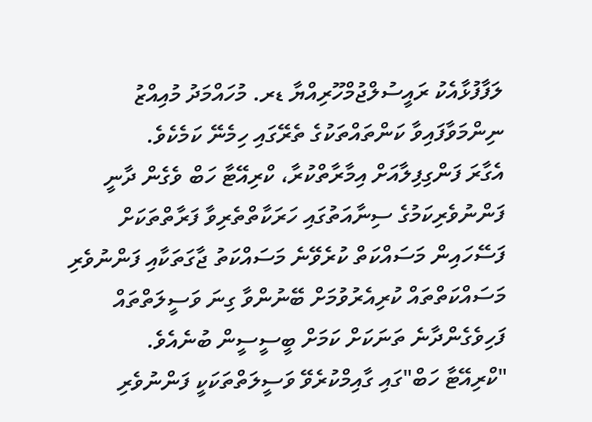ލަފާފުޅާއެކު ރައީސުލްޖުމްހޫރިއްޔާ ޑރ. މުހައްމަދު މުއިއްޒު ނިންމަވާފައިވާ ކަންތައްތަކުގެ ތެރޭގައި ހިމެނޭ ކަމެކެވެ.
އެގާރަ ފަންގިފިލާއަށް އިމާރާތްކުރާ، ކްރިއޭޓާ ހަބް ވެގެން ދާނީ ފަންނުވެރިކަމުގެ ސިނާއަތުގައި ހަރަކާތްތެރިވާ ފަރާތްތަކަށް ފަސޭހައިން މަސައްކަތް ކުރެވޭނެ މަސައްކަތު ޖާގަތަކާއި ފަންނުވެރި މަސައްކަތްތައް ކުރިއެރުވުމަށް ބޭނުންވާ ގިނަ ވަސީލަތްތައް ފަހިވެގެންދާނެ ތަނަކަށް ކަމަށް ބީސީސީން ބުނެއެވެ.
"ކްރިއޭޓާ ހަބް"ގައި ގާއިމްކުރެވޭ ވަސީލަތްތަކަކީ ފަންނުވެރި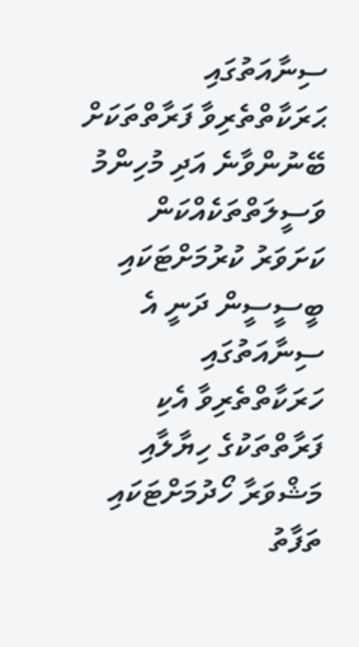ސިނާއަތުގައި ޙަރަކާތްތެރިވާ ފަރާތްތަކަށް ބޭނުންވާނެ އަދި މުހިންމު ވަސީލަތްތަކެއްކަން ކަށަވަރު ކުރުމަށްޓަކައި ބީސީސީން ދަނީ އެ ސިނާއަތުގައި ހަރަކާތްތެރިވާ އެކި ފަރާތްތަކުގެ ހިޔާލާއި މަޝްވަރާ ހޯދުމަށްޓަކައި ތަފާތު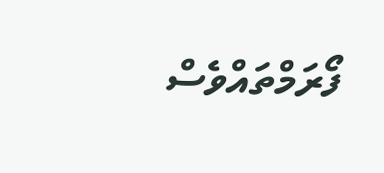ފޯރަމްތައްވެސް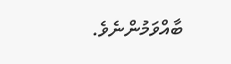ބާއްވަމުންނެވެ.